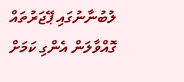ލުބުނާނުގައި ޕޭޖަރުތައް ގޮއްވާލަން އެންގި ކަމަށް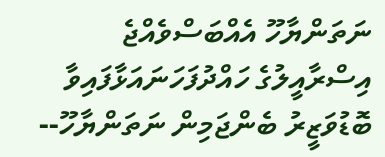ނަތަންޔާހޫ އެއްބަސްވެއްޖެ
އިސްރާއީލުގެ ހައްދުފަހަނައަޅާފައިވާ ބޮޑުވަޒީރު ބެންޖަމިން ނަތަންޔާހޫ--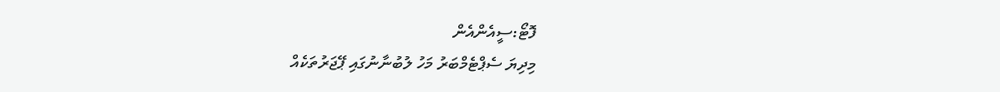ފޮޓޯ:ސީއެންއެން
މިދިޔަ ސެޕްޓެމްބަރު މަހު ލުބުނާނުގައި ޕޭޖަރުތަކެއް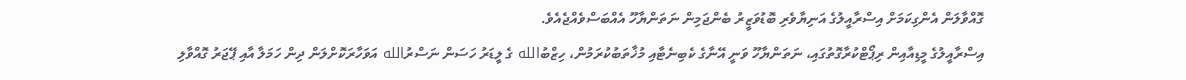ގޮއްވާލަން އެންގިކަމަށް އިސްރާއީލުގެ އަނިޔާވެރި ބޮޑުވަޒީރު ބެންޖަމިން ނަތަންޔާހޫ އެއްބަސްވެއްޖެއެވެ.
އިސްރާއީލުގެ މީޑިއާއިން ރިޕޯޓްކުރާގޮތުގައި، ނަތަންޔާހޫ ވަނީ އޭނާގެ ކެބިނެޓާއި މުޚާތަބުކުރަމުން، ހިޒްބުالله ގެ ލީޑަރު ހަސަން ނަސްރުالله އަވަހާރަކޮށްލަން ދިން ހަމަލާ އާއި ޕޭޖަރު ގޮއްވާލި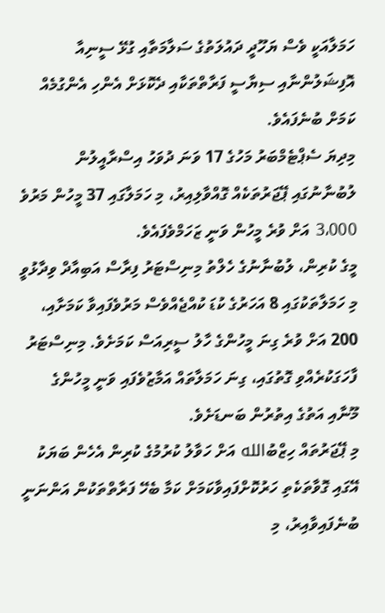ހަމަލާއަކީ ވެސް ޔަހޫދީ ދައުލަތުގެ ސަލާމަތާއި ގުޅޭ ސީނިއާ އޮފިޝަލުންނާއި ސިޔާސީ ފަރާތްތަކާއި ދެކޮޅަށް އެންހި އެންގުމެއް ކަމަށް ބުނެފައެވެ.
މިދިޔަ ސެޕްޓެމްބަރު މަހުގެ 17 ވަނަ ދުވަހު އިސްރާއީލުން ލުބުނާނުގައި ޕޭޖަރުތަކެއް ގޮއްވާލިއިރު، މި ހަމަލާގައި 37 މީހުން މަރުވެ 3،000 އަށް ވުރެ މީހުން ވަނީ ޒަހަމްވެފައެވެ.
މީގެ ކުރިން، ލުބުނާނުގެ ހެލްތު މިނިސްޓަރު ފިރާސް އަބިއާދް ވިދާޅުވީ މި ހަމަލާތަކުގައި 8 އަހަރުގެ ކުޑަ ކުއްޖެއްވެސް މަރުވެފައިވާ ކަމަށާއި، 200 އަށް ވުރެ ގިނަ މީހުންގެ ހާލު ސީރިއަސް ކަމަށެވެ. މިނިސްޓަރު ފާހަގަކުރެއްވި ގޮތުގައި، ގިނަ ހަމަލާތައް އަމާޒުވެފައި ވަނީ މީހުންގެ މޫނާއި އަތުގެ އިތުރުން ބަނޑަށެވެ.
މި ޕޭޖަރުތައް ހިޒްބުالله އަށް ހަވާލު ކުރުމުގެ ކުރިން އެހެން ބަޔަކު އޭގައި ގޮވާތަކެތި ހަރުކޮށްފައިވާކަމަށް ކަމާ ބެހޭ ފަރާތްތަކުން އަންނަނީ ބުނެފައިވާއިރު، މި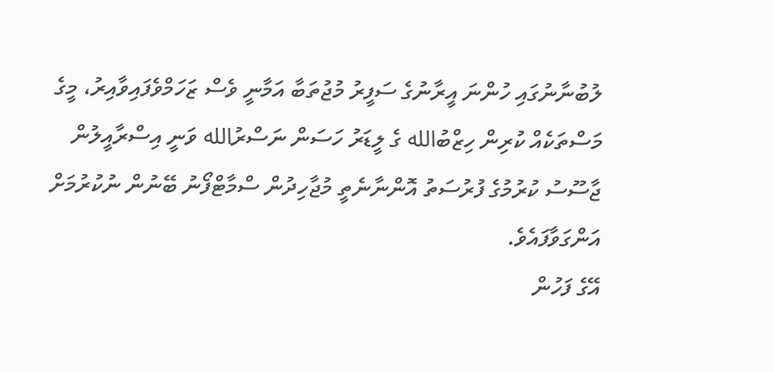ލުބުނާނުގައި ހުންނަ އީރާނުގެ ސަފީރު މުޖުތަބާ އަމާނީ ވެސް ޒަހަމްވެފައިވާއިރު، މީގެ މަސްތަކެއް ކުރިން ހިޒްބުالله ގެ ލީޑަރު ހަސަން ނަސްރުالله ވަނީ އިސްރާއީލުން ޖާސޫސު ކުރުމުގެ ފުރުސަތު އޮންނާނެތީ މުޖާހިދުން ސްމާޓްފޯނު ބޭނުން ނުކުރުމަށް އަންގަވާފައެވެ.
އޭގެ ފަހުން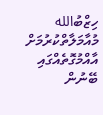ހިޒްބުالله މުއާމަލާތްކުރުމަށް އާއްމުގޮތެއްގައި ބޭނުން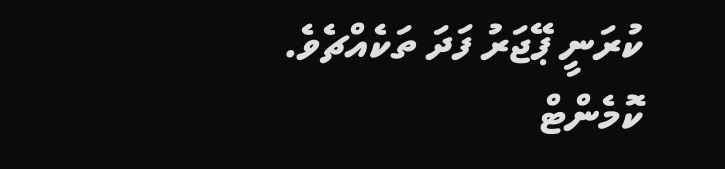ކުރަނީ ޕޭޖަރު ފަދަ ތަކެއްޗެވެ.
ކޮމެންޓް